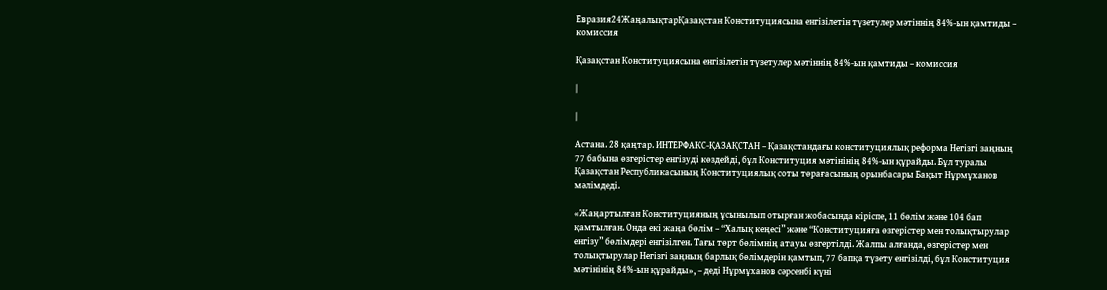Евразия24ЖаңалықтарҚазақстан Конституциясына енгізілетін түзетулер мәтіннің 84%-ын қамтиды – комиссия

Қазақстан Конституциясына енгізілетін түзетулер мәтіннің 84%-ын қамтиды – комиссия

|

|

Астана. 28 қаңтар. ИНТЕРФАКС-ҚАЗАҚСТАН – Қазақстандағы конституциялық реформа Негізгі заңның 77 бабына өзгерістер енгізуді көздейді, бұл Конституция мәтінінің 84%-ын құрайды. Бұл туралы Қазақстан Республикасының Конституциялық соты төрағасының орынбасары Бақыт Нұрмұханов мәлімдеді.

«Жаңартылған Конституцияның ұсынылып отырған жобасында кіріспе, 11 бөлім және 104 бап қамтылған. Онда екі жаңа бөлім – “Халық кеңесі” және “Конституцияға өзгерістер мен толықтырулар енгізу” бөлімдері енгізілген. Тағы төрт бөлімнің атауы өзгертілді. Жалпы алғанда, өзгерістер мен толықтырулар Негізгі заңның барлық бөлімдерін қамтып, 77 бапқа түзету енгізілді, бұл Конституция мәтінінің 84%-ын құрайды», – деді Нұрмұханов сәрсенбі күні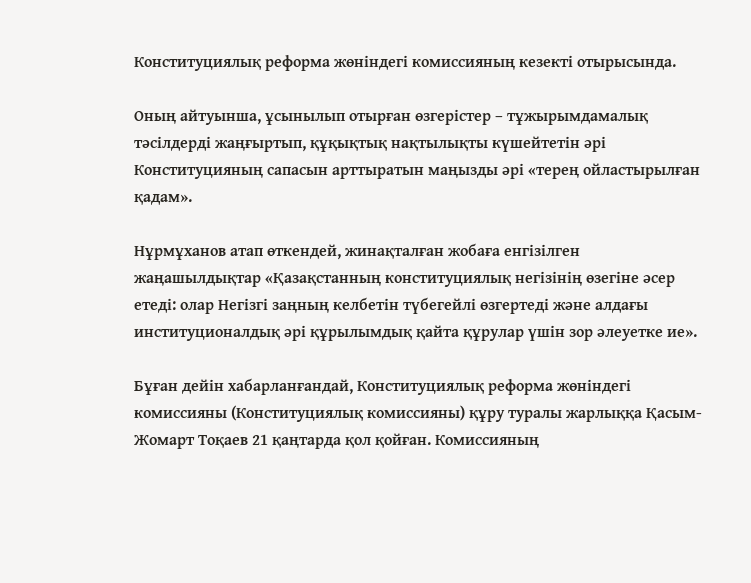Конституциялық реформа жөніндегі комиссияның кезекті отырысында.

Оның айтуынша, ұсынылып отырған өзгерістер – тұжырымдамалық тәсілдерді жаңғыртып, құқықтық нақтылықты күшейтетін әрі Конституцияның сапасын арттыратын маңызды әрі «терең ойластырылған қадам».

Нұрмұханов атап өткендей, жинақталған жобаға енгізілген жаңашылдықтар «Қазақстанның конституциялық негізінің өзегіне әсер етеді: олар Негізгі заңның келбетін түбегейлі өзгертеді және алдағы институционалдық әрі құрылымдық қайта құрулар үшін зор әлеуетке ие».

Бұған дейін хабарланғандай, Конституциялық реформа жөніндегі комиссияны (Конституциялық комиссияны) құру туралы жарлыққа Қасым-Жомарт Тоқаев 21 қаңтарда қол қойған. Комиссияның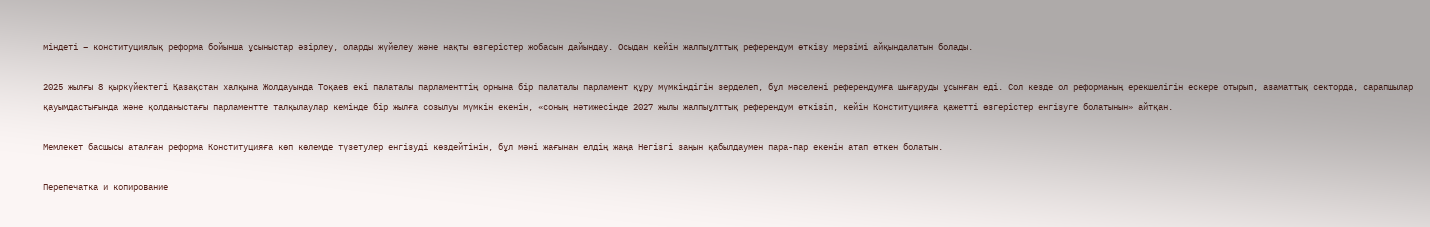міндеті – конституциялық реформа бойынша ұсыныстар әзірлеу, оларды жүйелеу және нақты өзгерістер жобасын дайындау. Осыдан кейін жалпыұлттық референдум өткізу мерзімі айқындалатын болады.

2025 жылғы 8 қыркүйектегі Қазақстан халқына Жолдауында Тоқаев екі палаталы парламенттің орнына бір палаталы парламент құру мүмкіндігін зерделеп, бұл мәселені референдумға шығаруды ұсынған еді. Сол кезде ол реформаның ерекшелігін ескере отырып, азаматтық секторда, сарапшылар қауымдастығында және қолданыстағы парламентте талқылаулар кемінде бір жылға созылуы мүмкін екенін, «соның нәтижесінде 2027 жылы жалпыұлттық референдум өткізіп, кейін Конституцияға қажетті өзгерістер енгізуге болатынын» айтқан.

Мемлекет басшысы аталған реформа Конституцияға көп көлемде түзетулер енгізуді көздейтінін, бұл мәні жағынан елдің жаңа Негізгі заңын қабылдаумен пара-пар екенін атап өткен болатын.

Перепечатка и копирование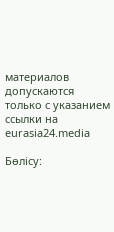материалов допускаются только с указанием ссылки на eurasia24.media

Бөлісу: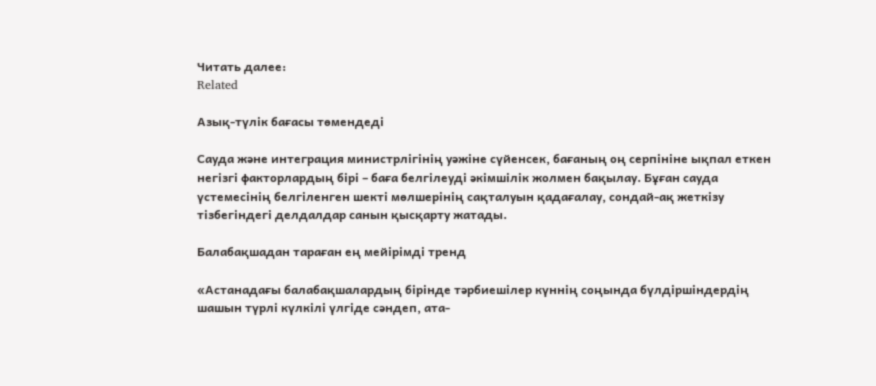Читать далее:
Related

Азық-түлік бағасы төмендеді

Сауда және интеграция министрлігінің уәжіне сүйенсек, бағаның оң серпініне ықпал еткен негізгі факторлардың бірі – баға белгілеуді әкімшілік жолмен бақылау. Бұған сауда үстемесінің белгіленген шекті мөлшерінің сақталуын қадағалау, сондай-ақ жеткізу тізбегіндегі делдалдар санын қысқарту жатады.

Балабақшадан тараған ең мейірімді тренд

«Астанадағы балабақшалардың бірінде тәрбиешілер күннің соңында бүлдіршіндердің шашын түрлі күлкілі үлгіде сәндеп, ата-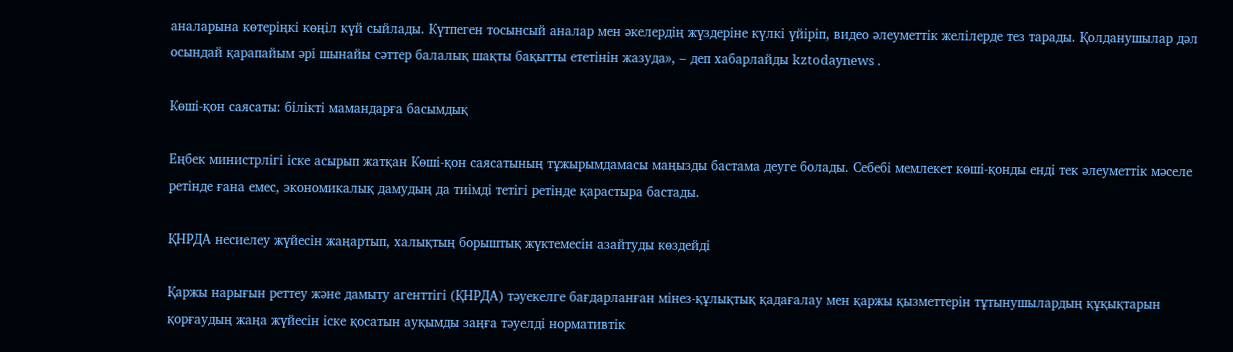аналарына көтеріңкі көңіл күй сыйлады. Күтпеген тосынсый аналар мен әкелердің жүздеріне күлкі үйіріп, видео әлеуметтік желілерде тез тарады. Қолданушылар дәл осындай қарапайым әрі шынайы сәттер балалық шақты бақытты ететінін жазуда», – деп хабарлайды kztodaynews .

Көші-қон саясаты: білікті мамандарға басымдық

Еңбек министрлігі іске асырып жатқан Көші-қон саясатының тұжырымдамасы маңызды бастама деуге болады. Себебі мемлекет көші-қонды енді тек әлеуметтік мәселе ретінде ғана емес, экономикалық дамудың да тиімді тетігі ретінде қарастыра бастады.

ҚНРДА несиелеу жүйесін жаңартып, халықтың борыштық жүктемесін азайтуды көздейді

Қаржы нарығын реттеу және дамыту агенттігі (ҚНРДА) тәуекелге бағдарланған мінез-құлықтық қадағалау мен қаржы қызметтерін тұтынушылардың құқықтарын қорғаудың жаңа жүйесін іске қосатын ауқымды заңға тәуелді нормативтік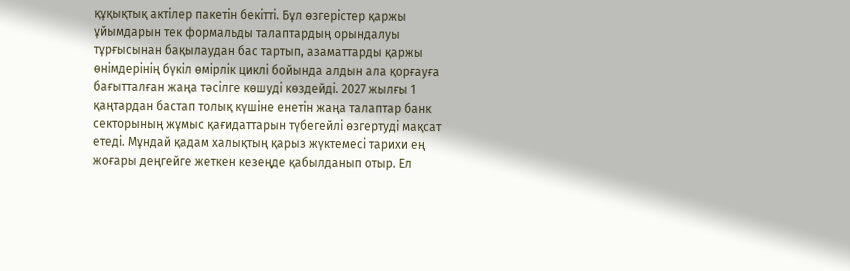құқықтық актілер пакетін бекітті. Бұл өзгерістер қаржы ұйымдарын тек формальды талаптардың орындалуы тұрғысынан бақылаудан бас тартып, азаматтарды қаржы өнімдерінің бүкіл өмірлік циклі бойында алдын ала қорғауға бағытталған жаңа тәсілге көшуді көздейді. 2027 жылғы 1 қаңтардан бастап толық күшіне енетін жаңа талаптар банк секторының жұмыс қағидаттарын түбегейлі өзгертуді мақсат етеді. Мұндай қадам халықтың қарыз жүктемесі тарихи ең жоғары деңгейге жеткен кезеңде қабылданып отыр. Ел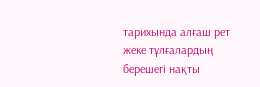тарихында алғаш рет жеке тұлғалардың берешегі нақты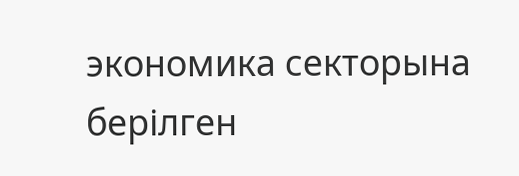экономика секторына берілген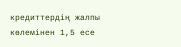кредиттердің жалпы көлемінен 1,5 есе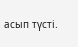асып түсті.